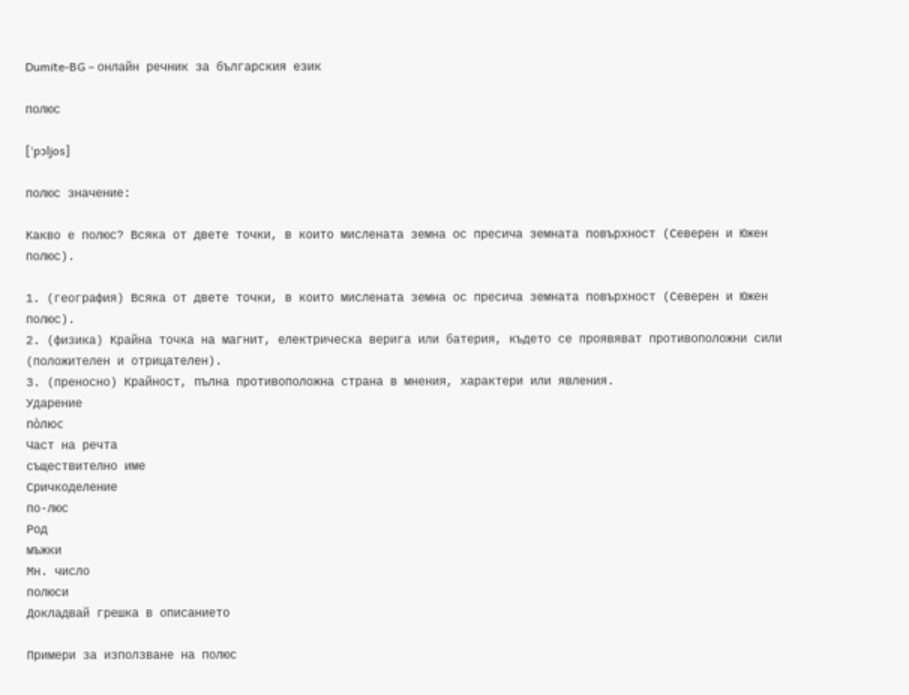Dumite-BG – онлайн речник за българския език

полюс

[ˈpɔljos]

полюс значение:

Какво е полюс? Всяка от двете точки, в които мислената земна ос пресича земната повърхност (Северен и Южен полюс).

1. (география) Всяка от двете точки, в които мислената земна ос пресича земната повърхност (Северен и Южен полюс).
2. (физика) Крайна точка на магнит, електрическа верига или батерия, където се проявяват противоположни сили (положителен и отрицателен).
3. (преносно) Крайност, пълна противоположна страна в мнения, характери или явления.
Ударение
по̀люс
Част на речта
съществително име
Сричкоделение
по-люс
Род
мъжки
Мн. число
полюси
Докладвай грешка в описанието

Примери за използване на полюс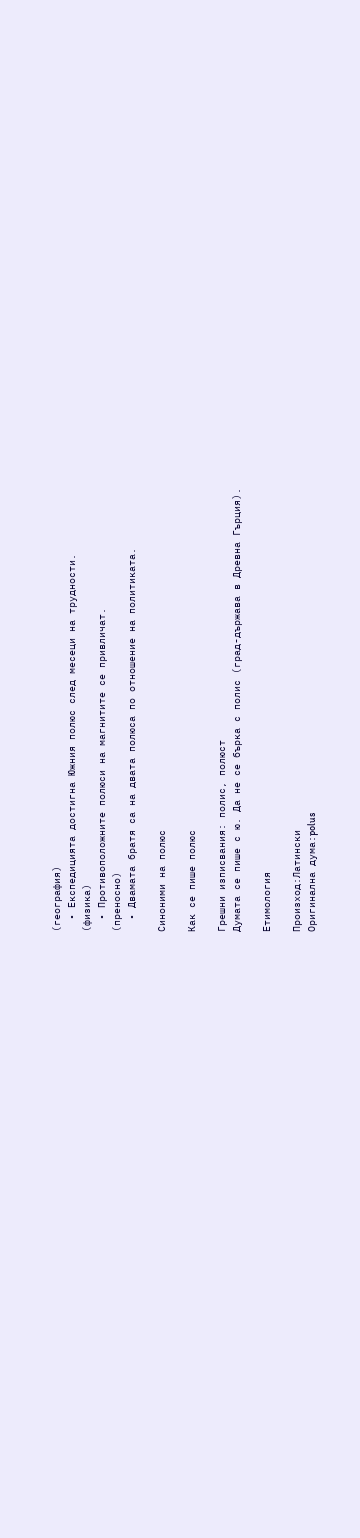(география)
  • Експедицията достигна Южния полюс след месеци на трудности.
(физика)
  • Противоположните полюси на магнитите се привличат.
(преносно)
  • Двамата братя са на двата полюса по отношение на политиката.

Синоними на полюс

Как се пише полюс

Грешни изписвания: полис, полюст
Думата се пише с ю. Да не се бърка с полис (град-държава в Древна Гърция).

Етимология

Произход:Латински
Оригинална дума:polus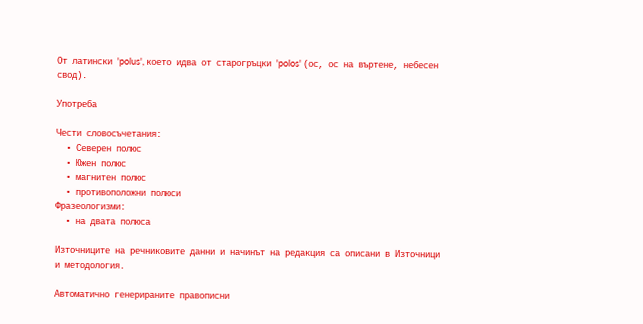От латински 'polus', което идва от старогръцки 'polos' (ос, ос на въртене, небесен свод).

Употреба

Чести словосъчетания:
  • Северен полюс
  • Южен полюс
  • магнитен полюс
  • противоположни полюси
Фразеологизми:
  • на двата полюса

Източниците на речниковите данни и начинът на редакция са описани в Източници и методология.

Автоматично генерираните правописни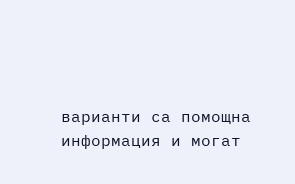варианти са помощна информация и могат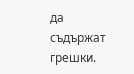да съдържат грешки.